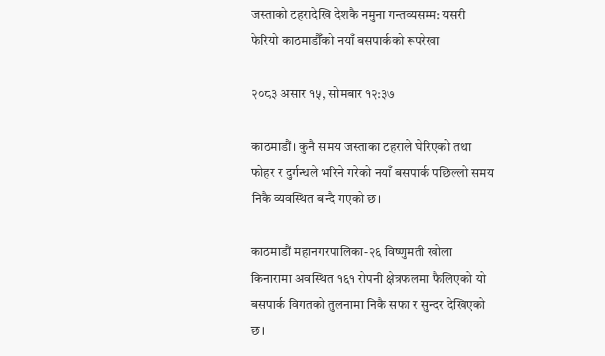जस्ताको टहरादेखि देशकै नमुना गन्तव्यसम्म: यसरी फेरियो काठमाडौँको नयाँ बसपार्कको रूपरेखा

२०८३ असार १५, सोमबार १२:३७

काठमाडौं। कुनै समय जस्ताका टहराले घेरिएको तथा फोहर र दुर्गन्धले भरिने गरेको नयाँ बसपार्क पछिल्लो समय निकै व्यवस्थित बन्दै गएको छ।

काठमाडौं महानगरपालिका-२६ विष्णुमती खोला किनारामा अवस्थित १६१ रोपनी क्षेत्रफलमा फैलिएको यो बसपार्क विगतको तुलनामा निकै सफा र सुन्दर देखिएको छ।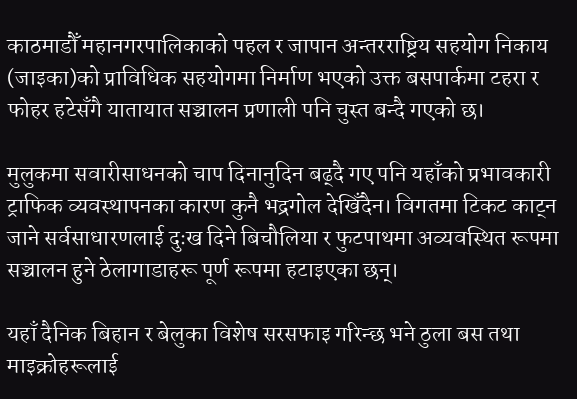काठमाडौँ महानगरपालिकाको पहल र जापान अन्तरराष्ट्रिय सहयोग निकाय (जाइका)को प्राविधिक सहयोगमा निर्माण भएको उक्त बसपार्कमा टहरा र फोहर हटेसँगै यातायात सञ्चालन प्रणाली पनि चुस्त बन्दै गएको छ।

मुलुकमा सवारीसाधनको चाप दिनानुदिन बढ्दै गए पनि यहाँको प्रभावकारी ट्राफिक व्यवस्थापनका कारण कुनै भद्रगोल देखिँदैन। विगतमा टिकट काट्न जाने सर्वसाधारणलाई दुःख दिने बिचौलिया र फुटपाथमा अव्यवस्थित रूपमा सञ्चालन हुने ठेलागाडाहरू पूर्ण रूपमा हटाइएका छन्।

यहाँ दैनिक बिहान र बेलुका विशेष सरसफाइ गरिन्छ भने ठुला बस तथा माइक्रोहरूलाई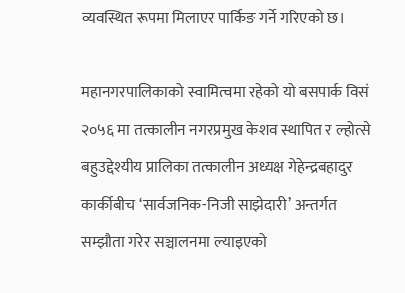व्यवस्थित रूपमा मिलाएर पार्किङ गर्ने गरिएको छ।

महानगरपालिकाको स्वामित्वमा रहेको यो बसपार्क विसं २०५६ मा तत्कालीन नगरप्रमुख केशव स्थापित र ल्होत्से बहुउद्देश्यीय प्रालिका तत्कालीन अध्यक्ष गेहेन्द्रबहादुर कार्कीबीच ‘सार्वजनिक-निजी साझेदारी’ अन्तर्गत सम्झौता गरेर सञ्चालनमा ल्याइएको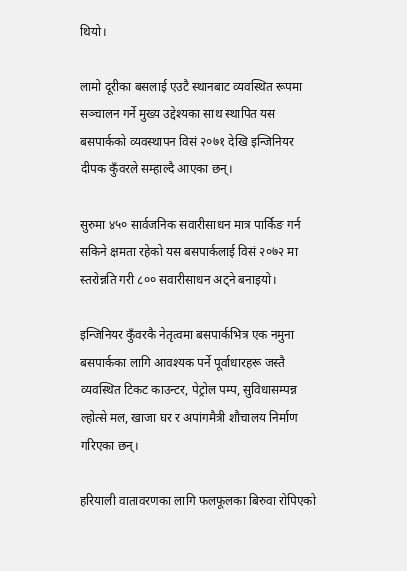थियो।

लामो दूरीका बसलाई एउटै स्थानबाट व्यवस्थित रूपमा सञ्चालन गर्ने मुख्य उद्देश्यका साथ स्थापित यस बसपार्कको व्यवस्थापन विसं २०७१ देखि इन्जिनियर दीपक कुँवरले सम्हाल्दै आएका छन्।

सुरुमा ४५० सार्वजनिक सवारीसाधन मात्र पार्किङ गर्न सकिने क्षमता रहेको यस बसपार्कलाई विसं २०७२ मा स्तरोन्नति गरी ८०० सवारीसाधन अट्ने बनाइयो।

इन्जिनियर कुँवरकै नेतृत्वमा बसपार्कभित्र एक नमुना बसपार्कका लागि आवश्यक पर्ने पूर्वाधारहरू जस्तै व्यवस्थित टिकट काउन्टर, पेट्रोल पम्प, सुविधासम्पन्न ल्होत्से मल, खाजा घर र अपांगमैत्री शौचालय निर्माण गरिएका छन्।

हरियाली वातावरणका लागि फलफूलका बिरुवा रोपिएको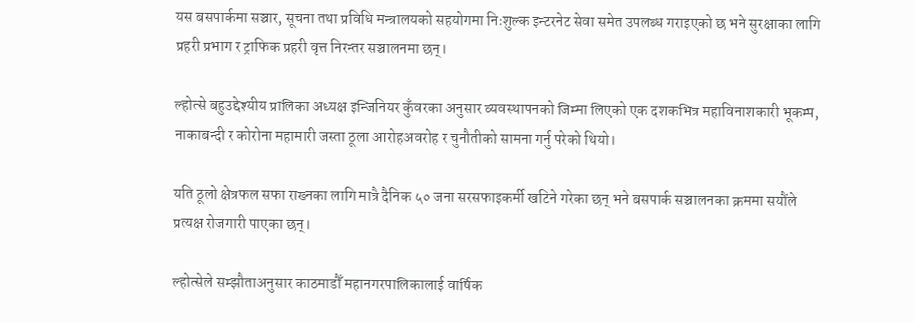यस बसपार्कमा सञ्चार, सूचना तथा प्रविधि मन्त्रालयको सहयोगमा निःशुल्क इन्टरनेट सेवा समेत उपलब्ध गराइएको छ भने सुरक्षाका लागि प्रहरी प्रभाग र ट्राफिक प्रहरी वृत्त निरन्तर सञ्चालनमा छन्।

ल्होत्से बहुउद्देश्यीय प्रालिका अध्यक्ष इन्जिनियर कुँवरका अनुसार व्यवस्थापनको जिम्मा लिएको एक दशकभित्र महाविनाशकारी भूकम्प, नाकाबन्दी र कोरोना महामारी जस्ता ठूला आरोहअवरोह र चुनौतीको सामना गर्नु परेको थियो।

यति ठूलो क्षेत्रफल सफा राख्नका लागि मात्रै दैनिक ५० जना सरसफाइकर्मी खटिने गरेका छन् भने बसपार्क सञ्चालनका क्रममा सयौंले प्रत्यक्ष रोजगारी पाएका छन्।

ल्होत्सेले सम्झौताअनुसार काठमाडौँ महानगरपालिकालाई वार्षिक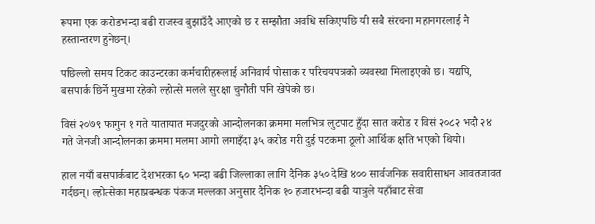रूपमा एक करोडभन्दा बढी राजस्व बुझाउँदै आएको छ र सम्झौता अवधि सकिएपछि यी सबै संरचना महानगरलाई नै हस्तान्तरण हुनेछन्।

पछिल्लो समय टिकट काउन्टरका कर्मचारीहरूलाई अनिवार्य पोसाक र परिचयपत्रको व्यवस्था मिलाइएको छ। यद्यपि, बसपार्क छिर्ने मुखमा रहेको ल्होत्से मलले सुरक्षा चुनौती पनि खेपेको छ।

विसं २०७९ फागुन १ गते यातायात मजदुरको आन्दोलनका क्रममा मलभित्र लुटपाट हुँदा सात करोड र विसं २०८२ भदौ २४ गते जेनजी आन्दोलनका क्रममा मलमा आगो लगाइँदा ३५ करोड गरी दुई पटकमा ठूलो आर्थिक क्षति भएको थियो।

हाल नयाँ बसपार्कबाट देशभरका ६० भन्दा बढी जिल्लाका लागि दैनिक ३५० देखि ४०० सार्वजनिक सवारीसाधन आवतजावत गर्दछन्। ल्होत्सेका महाप्रबन्धक पंकज मल्लका अनुसार दैनिक १० हजारभन्दा बढी यात्रुले यहाँबाट सेवा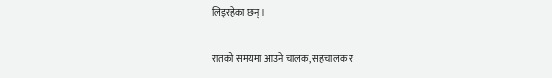लिइरहेका छन्।

रातको समयमा आउने चालक, सहचालक र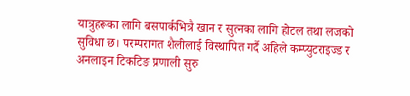यात्रुहरूका लागि बसपार्कभित्रै खान र सुत्नका लागि होटल तथा लजको सुविधा छ। परम्परागत शैलीलाई विस्थापित गर्दै अहिले कम्प्युटराइज्ड र अनलाइन टिकटिङ प्रणाली सुरु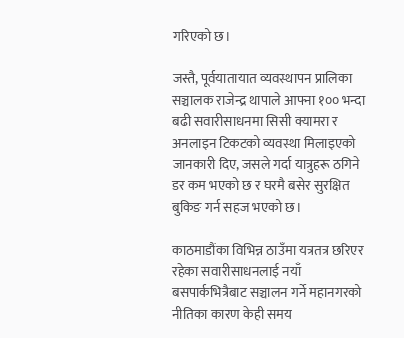गरिएको छ।

जस्तै, पूर्वयातायात व्यवस्थापन प्रालिका सञ्चालक राजेन्द्र थापाले आफ्ना १०० भन्दा बढी सवारीसाधनमा सिसी क्यामरा र अनलाइन टिकटको व्यवस्था मिलाइएको जानकारी दिए, जसले गर्दा यात्रुहरू ठगिने डर कम भएको छ र घरमै बसेर सुरक्षित बुकिङ गर्न सहज भएको छ।

काठमाडौंका विभिन्न ठाउँमा यत्रतत्र छरिएर रहेका सवारीसाधनलाई नयाँ बसपार्कभित्रैबाट सञ्चालन गर्ने महानगरको नीतिका कारण केही समय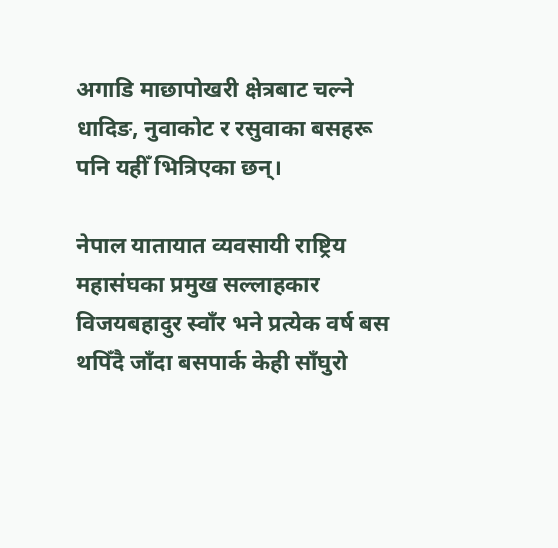अगाडि माछापोखरी क्षेत्रबाट चल्ने धादिङ, नुवाकोट र रसुवाका बसहरू पनि यहीँ भित्रिएका छन्।

नेपाल यातायात व्यवसायी राष्ट्रिय महासंघका प्रमुख सल्लाहकार विजयबहादुर स्वाँर भने प्रत्येक वर्ष बस थपिँदै जाँदा बसपार्क केही साँघुरो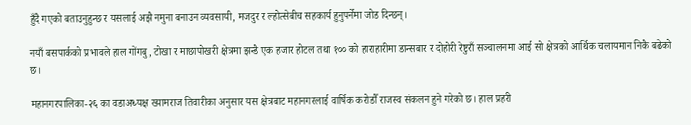हुँदै गएको बताउनुहुन्छ र यसलाई अझै नमुना बनाउन व्यवसायी, मजदुर र ल्होत्सेबीच सहकार्य हुनुपर्नेमा जोड दिन्छन्।

नयाँ बसपार्कको प्रभावले हाल गोंगबु, टोखा र माछापोखरी क्षेत्रमा झन्डै एक हजार होटल तथा १०० को हाराहारीमा डान्सबार र दोहोरी रेष्टुराँ सञ्चालनमा आई सो क्षेत्रको आर्थिक चलायमान निकै बढेको छ।

महानगरपालिका-२६ का वडाअध्यक्ष ख्यामराज तिवारीका अनुसार यस क्षेत्रबाट महानगरलाई वार्षिक करोडौँ राजस्व संकलन हुने गरेको छ। हाल प्रहरी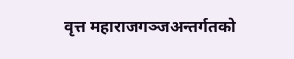वृत्त महाराजगञ्जअन्तर्गतको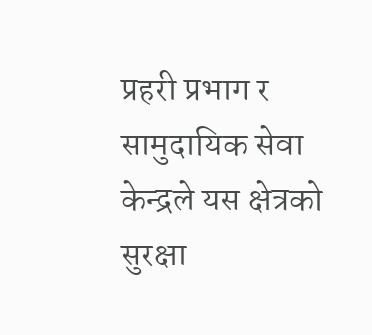प्रहरी प्रभाग र सामुदायिक सेवा केन्द्रले यस क्षेत्रको सुरक्षा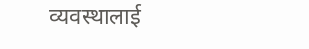व्यवस्थालाई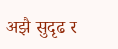अझै सुदृढ र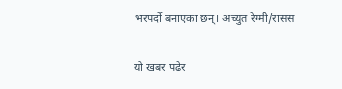भरपर्दो बनाएका छन्। अच्युत रेग्मी/रासस

यो खबर पढेर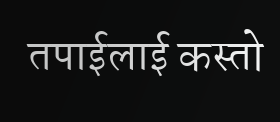तपाईलाई कस्तो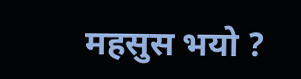महसुस भयो ?